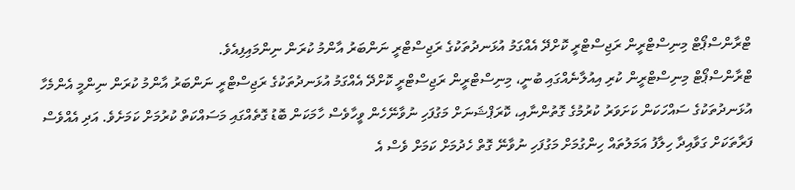ޓްރާންސްޕޯޓް މިނިސްޓްރީން ރަޖިސްޓްރީ ކޮށްދޭ އެއްގަމު އުޅަނދުތަކުގެ ރަޖިސްޓްރީ ނަންބަރު އާންމު ކުރަން ނިންމައިފިއެވެ.
ޓްރާންސްޕޯޓް މިނިސްޓްރީން ކުރި އިއުލާނެއްގައި ބުނީ، މިނިސްޓްރީން ރަޖިސްޓްރީ ކޮށްދޭ އެއްގަމު އުޅަނދުތަކުގެ ރަޖިސްޓްރީ ނަންބަރު އާންމު ކުރަން ނިންމީ އެންމެހާ އުޅަނދުތަކުގެ ސައްހަކަން ކަށަވަރު ކުރުމުގެ ގޮތުންނާއި، ކޮރަޕްޝަނަށް މަގުފަހި ނުވާނޭހެން ވީހާވެސް ހާމަކަން ބޮޑު ގޮތެއްގައި މަސައްކަތް ކުރުމަށް ކަމަށެވެ. އަދި އެއްވެސް ފަރާތަކަށް ގަވާއިދާ ހިލާފު އަމަލުތައް ހިންގުމަށް މަގުފަހި ނުވާނޭ ގޮތް ހެދުމަށް ކަމަށް ވެސް އެ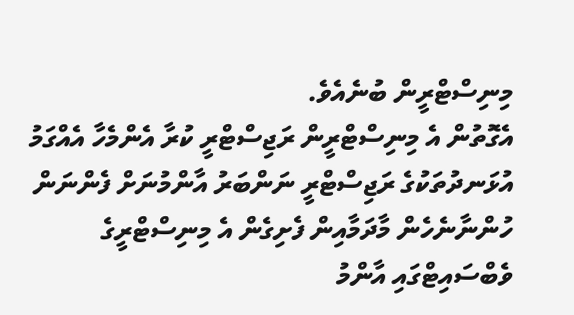މިނިސްޓްރީން ބުނެއެވެ.
އެގޮތުން އެ މިނިސްޓްރީން ރަޖިސްޓްރީ ކުރާ އެންމެހާ އެއްގަމު އުޅަނދުތަކުގެ ރަޖިސްޓްރީ ނަންބަރު އާންމުނަށް ފެންނަން ހުންނާނެހެން މާދަމާއިން ފެށިގެން އެ މިނިސްޓްރީގެ ވެބްސައިޓްގައި އާންމު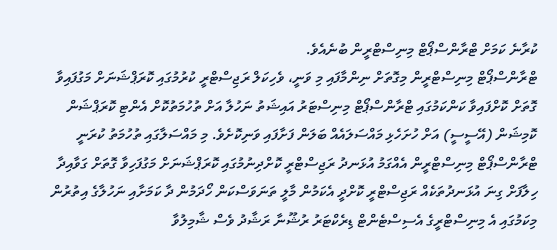ކުރާނެ ކަމަށް ޓްރާންސްޕޯޓް މިނިސްޓްރީން ބުނެއެވެ.
ޓްރާންސްޕޯޓް މިނިސްޓްރީން މިގޮތަށް ނިންމާފައި މި ވަނީ، ވެހިކަލް ރަޖިސްޓްރީ ކުރުމުގައި ކޮރަޕްޝަނަށް މަގުފައިވާ ގޮތަށް ކޮށްފައިވާ ކަންކަމުގައި ޓްރާންސްޕޯޓް މިނިސްޓަރު އައިޝަތު ނަހުލާ އަށް ތުހުމަތުކޮށް އެންޓި ކޮރަޕްޝަން ކޮމިޝަން (އޭސީސީ) އަށް ހުށަހެޅި މައްސަލައެއް ބަލަން ފަށާފައި ވަނިކޮށެވެ. މި މައްސަލާގައި ތުހުމަތު ކުރަނީ ޓްރާންސްޕޯޓް މިނިސްޓްރީން އެއްގަމު އުޅަނދު ރަޖިސްޓްރީ ކޮށްދިނުމުގައި ކޮރަޕްޝަނަށް މަގުފަހިވާ ގޮތަށް ގަވާއިދާ ހިލާފަށް ގިނަ އުޅަނދުތަކެއް ރަޖިސްޓްރީ ކޮށްދީ އެކަމުން މާލީ ތަނަވަސްކަން ހޯދަމުން ދާ ކަމަށާއި ނަހުލާގެ އިތުރުން މިކަމުގައި އެ މިނިސްޓްރީގެ އެސިސްޓެންޓް ޑިރެކްޓަރު ރުޝޫނާ ރަޝާދު ވެސް ޝާމިލުވާ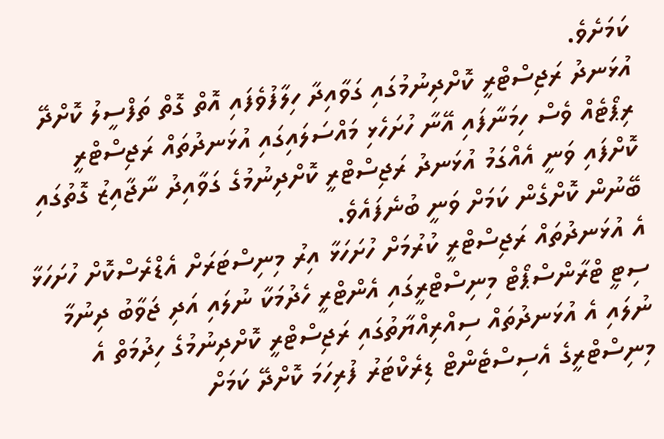ކަމަށެވެ.
އުޅަނދު ރަޖިސްޓްރީ ކޮށްދިނުމުގައި ގަވާއިދާ ހިލާފުވެފައި އޮތް ގޮތް ތަފްސީލު ކޮށްދޭ ރިޕޯޓެއް ވެސް ހިމަނާފައި އޭނާ ހުށަހެޅި މައްސަލައިގައި އުޅަނދުތައް ރަޖިސްޓްރީ ކޮށްފައި ވަނީ އެއްގަމު އުޅަނދު ރަޖިސްޓްރީ ކޮށްދިނުމުގެ ގަވާއިދު ނާޖާއިޒު ގޮތުގައި ބޭނުން ކޮށްގެން ކަމަށް ވަނީ ބުނެފައެވެ.
އެ އުޅަނދުތައް ރަޖިސްޓްރީ ކުރުމަށް ހުށަހަޅާ އިރު މިނިސްޓަރަށް އެޑްރެސްކޮށް ހުށަހަޅާ ސިޓީ ޓްރާންސްޕޯޓް މިނިސްޓްރީގައި އެންޓްރީ ހެދުމަކާ ނުލައި އަދި ޖަވާބު ދިނުމާ ނުލައި އެ އުޅަނދުތައް ސިއްރިއްޔާތުގައި ރަޖިސްޓްރީ ކޮށްދިނުމުގެ ހިދުމަތް އެ މިނިސްޓްރީގެ އެސިސްޓެންޓް ޑިރެކްޓަރު ފުރިހަމަ ކޮށްދޭ ކަމަށް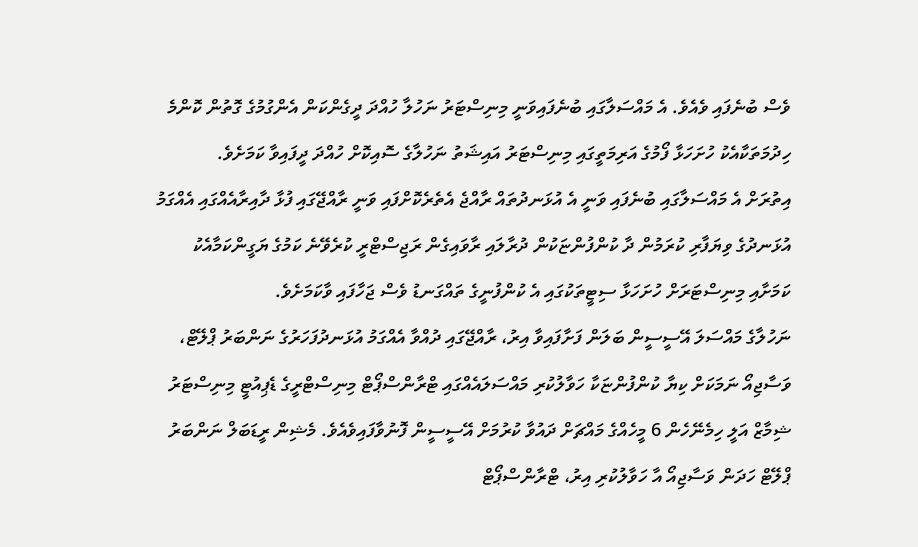ވެސް ބުނެފައި ވެއެވެ. އެ މައްސަލާގައި ބުނެފައިވަނީ މިނިސްޓަރު ނަހުލާ ހުއްދަ ދީގެންކަން އެންގުމުގެ ގޮތުން ކޮންމެ ހިދުމަތަކާއެކު ހުށަހަޅާ ފޯމުގެ އަރިމަތީގައި މިނިސްޓަރު އައިޝަތު ނަހުލާގެ ސޮއިކޮށް ހުއްދަ ދީފައިވާ ކަމަށެވެ.
އިތުރަށް އެ މައްސަލާގައި ބުނެފައި ވަނީ އެ އުޅަނދުތައް ރާއްޖެ އެތެރެކޮށްފައި ވަނީ ރާއްޖޭގައި ފުޅާ ދާއިރާއެއްގައި އެއްގަމު އުޅަނދުގެ ވިޔަފާރި ކުރަމުން ދާ ކުންފުންޏަކުން ދުރާލައި ރާވައިގެން ރަޖިސްޓްރީ ކުރެވޭނެ ކަމުގެ ޔަގީންކަމާއެކު ކަމަށާއި މިނިސްޓަރަށް ހުށަހަޅާ ސިޓީތަކުގައި އެ ކުންފުނީގެ ތައްގަނޑު ވެސް ޖަހާފައި ވާކަމަށެވެ.
ނަހުލާގެ މައްސަލަ އޭސީސީން ބަލަން ފަށާފައިވާ އިރު، ރާއްޖޭގައި ދުއްވާ އެއްގަމު އުޅަނދުފަހަރުގެ ނަންބަރު ޕްލޭޓް، ވަސާޖިއޯ ނަމަކަށް ކިޔާ ކުންފުންޏަކާ ހަވާލުކުރި މައްސަލައެއްގައި ޓްރާންސްޕޯޓް މިނިސްޓްރީގެ ޑެޕިއުޓީ މިނިސްޓަރު ޝިމާޒް އަލީ ހިމެނޭހެން 6 މީހެއްގެ މައްޗަށް ދައުވާ ކުރުމަށް އޭސީސީން ފޮނުވާފައިވެއެވެ. މެޝިން ރީޑަބަލް ނަންބަރު ޕްލޭޓް ހަދަން ވަސާޖިއޯ އާ ހަވާލުކުރި އިރު، ޓްރާންސްޕޯޓް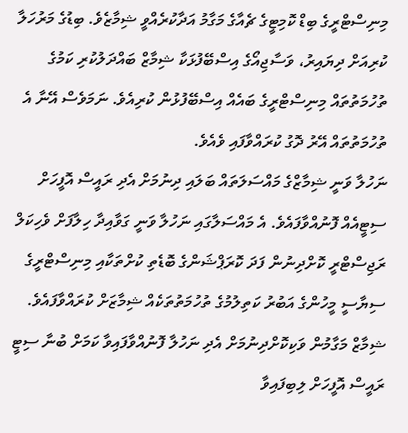މިނިސްޓްރީގެ ބިޑް ކޮމިޓީގެ ޗެއާގެ މަގާމު އަދާކުރެއްވީ ޝިމާޒެވެ. ބިޑުގެ މަރުހަލާ ކުރިއަށް ދިޔައިރު، ވަސާޖިއޯގެ އިސްބޭފުޅަކާ ޝިމާޒް ބައްދަލުކުރި ކަމުގެ ތުހުމަތުތައް މިނިސްޓްރީގެ ބައެއް އިސްބޭފުޅުން ކުރިއެވެ. ނަމަވެސް އޭނާ އެ ތުހުމަތުތައް އޭރު ދޮގު ކުރައްވާފައި ވެއެވެ.
ނަހުލާ ވަނީ ޝިމާޒްގެ މައްސަލަތައް ބަލައި ދިނުމަށް އެދި ރައީސް އޮފީހަށް ސިޓީއެއް ފޮނުއްވާފައެވެ. އެ މައްސަލާގައި ނަހުލާ ވަނީ ގަވާއިދާ ހިލާފަށް ވެހިކަލް ރަޖިސްޓްރީ ކޮށްދިނުން ފަދަ ކޮރަޕްޝަންގެ ބޮޑެތި ކުށްތަކާއި މިނިސްޓްރީގެ ސިޔާސީ މީހުންގެ އަބުރު ކަތިލުމުގެ ތުހުމަތުތަކެއް ޝިމާޒަށް ކުރައްވާފައެވެ.
ޝިމާޒް މަގާމުން ވަކިކޮށްދިނުމަށް އެދި ނަހުލާ ފޮނުއްވާފައިވާ ކަމަށް ބުނާ ސިޓީ ރައީސް އޮފީހަށް ލިބިފައިވާ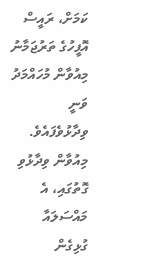ކަމަށް، ރައީސް އޮފީހުގެ ތަރުޖަމާނު މިއުވާން މުހައްމަދު ވަނީ ވިދާޅުވެފައެވެ. މިއުވާން ވިދާޅުވި ގޮތުގައި، އެ މައްސަލައާ ގުޅިގެން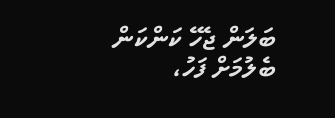ބަލަން ޖެހޭ ކަންކަން ބެލުމަށް ފަހު،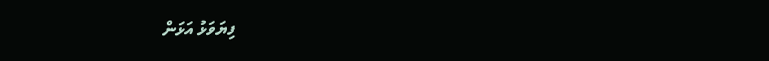ފިޔަވަޅު އަޅަން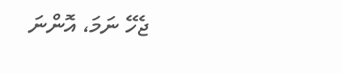ޖެހޭ ނަމަ، އޮންނަ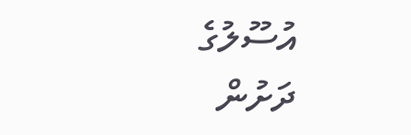އުސޫލުގެ ދަށުން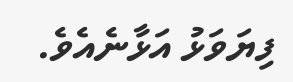ފިޔަވަޅު އަޅާނެއެވެ.